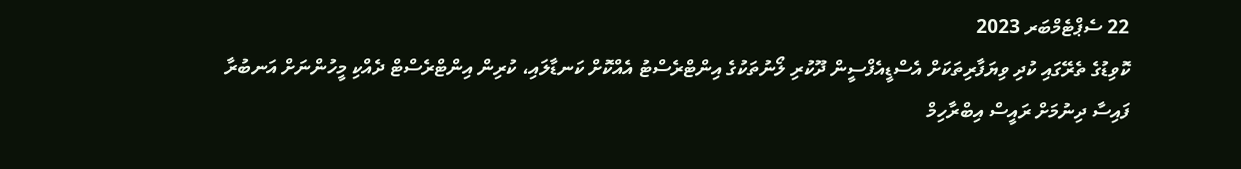22 ސެޕްޓެމްބަރ 2023
ކޮވިޑުގެ ތެރޭގައި ކުދި ވިޔަފާރިތަކަށް އެސްޑީއެފްސީން ދޫކުރި ލޯނުތަކުގެ އިންޓްރެސްޓު އެއްކޮށް ކަނޑާލައި، ކުރިން އިންޓްރެސްޓް ދެއްކި މީހުންނަށް އަނބުރާ ފައިސާ ދިނުމަށް ރައީސް އިބްރާހިމް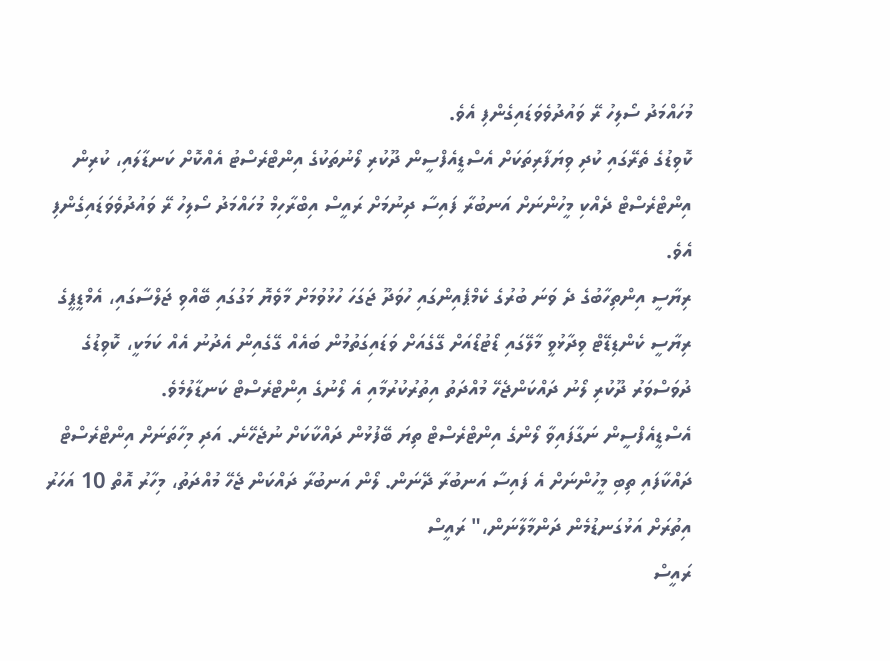މުހައްމަދު ސޯލިހު ރޭ ވައުދުވެވަޑައިގެންފި އެވެ.
ކޮވިޑުގެ ތެރޭގައި ކުދި ވިޔަފާރިތަކަށް އެސްޑީއެފްސީން ދޫކުރި ލޯނުތަކުގެ އިންޓްރެސްޓު އެއްކޮށް ކަނޑާލައި، ކުރިން އިންޓްރެސްޓް ދެއްކި މީހުންނަށް އަނބުރާ ފައިސާ ދިނުމަށް ރައީސް އިބްރާހިމް މުހައްމަދު ސޯލިހު ރޭ ވައުދުވެވަޑައިގެންފި އެވެ.
ރިޔާސީ އިންތިހާބުގެ ދެ ވަނަ ބުރުގެ ކެމްޕެއިންގައި ހުވަދޫ ޖަގަހަ ހުޅުވުމަށް މާވެޔޮ މަގުގައި ބޭއްވި ޖަލްސާގައި، އެމްޑީޕީގެ ރިޔާސީ ކެންޑިޑޭޓް ވިދާޅުވީ މާލޭގައި ޑޯޓުޑޯއަށް ގޭގެއަށް ވަޑައިގަތުމުން ބައެއް ގޭގެއިން އެދުނު އެއް ކަމަކީ، ކޮވިޑުގެ ދުވަސްވަރު ދޫކުރި ލޯނު ދައްކަންޖެހޭ މުއްދަތު އިތުރުކުރުމާއި އެ ލޯނުގެ އިންޓްރެސްޓް ކަނޑާލުމެވެ.
އެސްޑީއެފްސީން ނަގާފައިވާ ލޯންގެ އިންޓްރެސްޓް ތިޔަ ބޭފުޅުން ދައްކާކަށް ނުޖެހޭނެ. އަދި މިހާތަނަށް އިންޓްރެސްޓް ދައްކާފައި ތިބި މީހުންނަށް އެ ފައިސާ އަނބުރާ ދޭނަން. ލޯން އަނބުރާ ދައްކަން ޖެހޭ މުއްދަތު، މިހާރު އޮތް 10 އަހަރު އިތުރަށް އަޅުގަނޑުމެން ދަންމާލާނަން،" ރައީސް
ރައީސް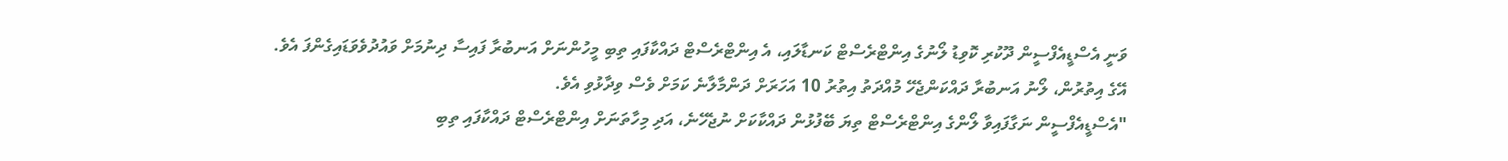ވަނީ އެސްޑީއެފްސީން ދޫކުރި ކޮވިޑު ލޯނުގެ އިންޓްރެސްޓް ކަނޑާލައި، އެ އިންޓްރެސްޓް ދައްކާފައި ތިބި މީހުންނަށް އަނބުރާ ފައިސާ ދިނުމަށް ވައުދުވެވަޑައިގެންފަ އެވެ.
އޭގެ އިތުރުން، ލޯނު އަނބުރާ ދައްކަންޖެހޭ މުއްދަތު އިތުރު 10 އަހަރަށް ދަންމާލާނެ ކަމަށް ވެސް ވިދާޅުވި އެވެ.
"އެސްޑީއެފްސީން ނަގާފައިވާ ލޯންގެ އިންޓްރެސްޓް ތިޔަ ބޭފުޅުން ދައްކާކަށް ނުޖެހޭނެ، އަދި މިހާތަނަށް އިންޓްރެސްޓް ދައްކާފައި ތިބި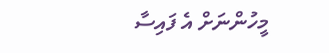މީހުންނަށް އެ ފައިސާ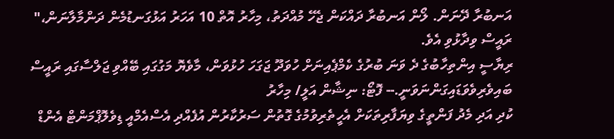އަނބުރާ ދޭނަން. ލޯން އަނބުރާ ދައްކަން ޖެހޭ މުއްދަތު، މިހާރު އޮތް 10 އަހަރު އަޅުގަނޑުމެން ދަންމާލާނަން،" ރައީސް ވިދާޅުވި އެވެ.
ރިޔާސީ އިންތިހާބުގެ ދެ ވަނަ ބުރުގެ ކެމްޕެއިނަށް ހުވަދޫ ޖަގަހަ ހުޅުވަން، މާވެޔޮ މަގުގައި ބޭއްވި ޖަލްސާގައި ރައީސް ބައިވެރިވެވަޑައިގަންނަވަނީ.-- ފޮޓޯ: ނިޝާން އަލީ/ މިހާރު
ކުދި އަދި މެދު ފަންތީގެ ވިޔަފާރިތަކަށް އެހީތެރިވުމުގެ ގޮތުން ސަރުކާރުން އުފެއްދި އެސްއެމްއީ ޑިވެލޮޕްމަންޓް އެންޑް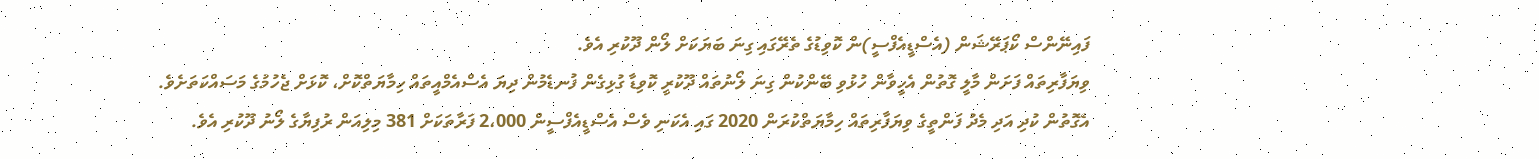ފައިނޭންސް ކޯޕަރޭޝަން (އެސްޑީއެފްސީ)ން ކޮވިޑުގެ ތެރޭގައި ގިނަ ބަޔަކަށް ލޯން ދޫކުރި އެވެ.
ވިޔަފާރިތައް ފަށަން މާލީ ގޮތުން އެހީވާން ހުޅުވި ބޭންކުން ގިނަ ލޯނުތައް ދޫކުރީ ކޮވިޑާ ގުޅިގެން ފުނޑެމުން ދިޔަ އެސްއެމްއީތައް ހިމާޔަތްކޮށް، ކޮޅަށް ޖެހުމުގެ މަސައްކަތަށެވެ. އެގޮތުން ކުދި އަދި މެދު ފަންތީގެ ވިޔަފާރިތައް ހިމާޔަތްކުރަން 2020 ގައި އެކަނި ވެސް އެސްޑީއެފްސީން 2،000 ފަރާތަކަށް 381 މިލިއަން ރުފިޔާގެ ލޯނު ދޫކުރި އެވެ.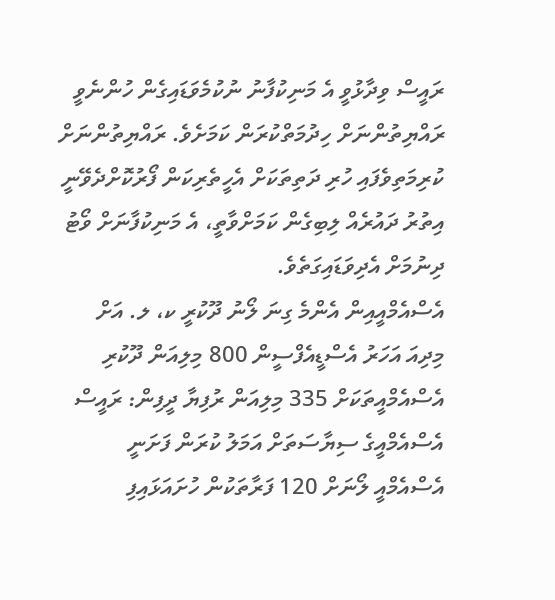ރައީސް ވިދާޅުވީ އެ މަނިކުފާނު ނުކުމެވަޑައިގެން ހުންނެވީ ރައްޔިތުންނަށް ހިދުމަތްކުރަން ކަމަށެވެ. ރައްޔިތުންނަށް ކުރިމަތިވެފައި ހުރި ދަތިތަކަށް އެހީތެރިކަން ފޯރުކޮށްދެވޭނީ އިތުރު ދައުރެއް ލިބިގެން ކަމަށްވާތީ، އެ މަނިކުފާނަށް ވޯޓު ދިނުމަށް އެދިވަޑައިގަތެވެ.
އެސްއެމްއީއިން އެންމެ ގިނަ ލޯނު ދޫކުރީ ކ، ލ. އަށް
މިދިއަ އަހަރު އެސްޑީއެފްސީން 800 މިލިއަން ދޫކުރި
އެސްއެމްއީތަކަށް 335 މިލިއަން ރުފިޔާ ދީފިން: ރައީސް
އެސްއެމްއީގެ ސިޔާސަތަށް އަމަލު ކުރަން ފަށަނީ
އެސްއެމްއީ ލޯނަށް 120 ފަރާތަކުން ހުށައަޅައިފި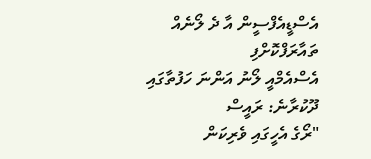އެސްޑީއެފްސީން އާ ދެ ލޯނެއް ތައާރަފްކޮށްފި
އެސްއެމްއީ ލޯނު އަންނަ ހަފުތާގައި ދޫކުރާނެ: ރައީސް
"ރޯގެ އެހީގައި ވެރިކަން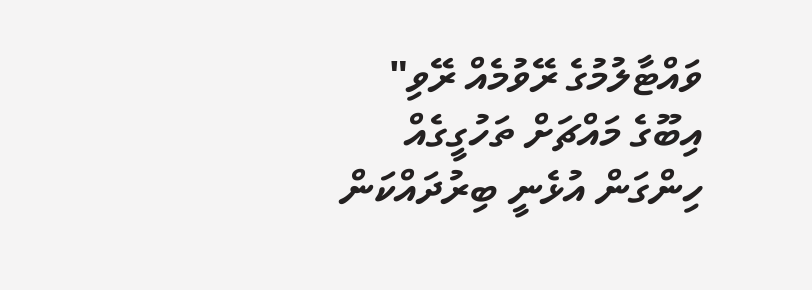ވައްޓާލުމުގެ ރޭވުމެއް ރޭވި"
އިބޫގެ މައްޗަށް ތަހުގީގެއް ހިންގަން އުޅެނީ ބިރުދައްކަން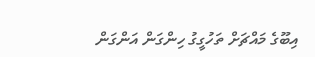އިބޫގެ މައްޗަށް ތަހުގީގު ހިންގަން އަންގަން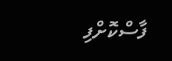ފާސްކޮށްފި